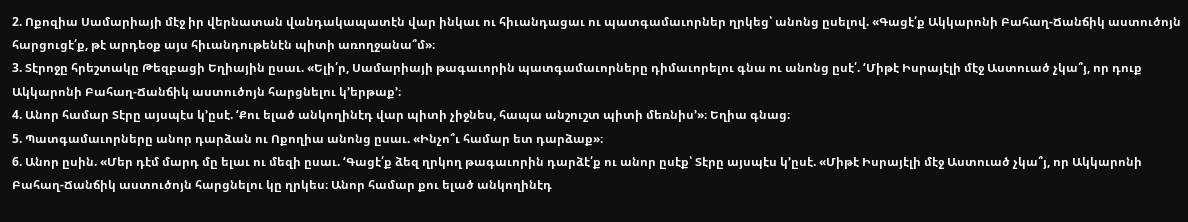2. Ոքոզիա Սամարիայի մէջ իր վերնատան վանդակապատէն վար ինկաւ ու հիւանդացաւ ու պատգամաւորներ ղրկեց՝ անոնց ըսելով. «Գացէ՛ք Ակկարոնի Բահաղ-Ճանճիկ աստուծոյն հարցուցէ՛ք, թէ արդեօք այս հիւանդութենէն պիտի առողջանա՞մ»։
3. Տէրոջը հրեշտակը Թեզբացի Եղիային ըսաւ. «Ելի՛ր, Սամարիայի թագաւորին պատգամաւորները դիմաւորելու գնա ու անոնց ըսէ՛. ‘Միթէ Իսրայէլի մէջ Աստուած չկա՞յ, որ դուք Ակկարոնի Բահաղ-Ճանճիկ աստուծոյն հարցնելու կ’երթաք’։
4. Անոր համար Տէրը այսպէս կ’ըսէ. ‘Քու ելած անկողինէդ վար պիտի չիջնես, հապա անշուշտ պիտի մեռնիս’»։ Եղիա գնաց։
5. Պատգամաւորները անոր դարձան ու Ոքողիա անոնց ըսաւ. «Ինչո՞ւ համար ետ դարձաք»։
6. Անոր ըսին. «Մեր դէմ մարդ մը ելաւ ու մեզի ըսաւ. ‘Գացէ՛ք ձեզ ղրկող թագաւորին դարձէ՛ք ու անոր ըսէք՝ Տէրը այսպէս կ’ըսէ. «Միթէ Իսրայէլի մէջ Աստուած չկա՞յ, որ Ակկարոնի Բահաղ-Ճանճիկ աստուծոյն հարցնելու կը ղրկես։ Անոր համար քու ելած անկողինէդ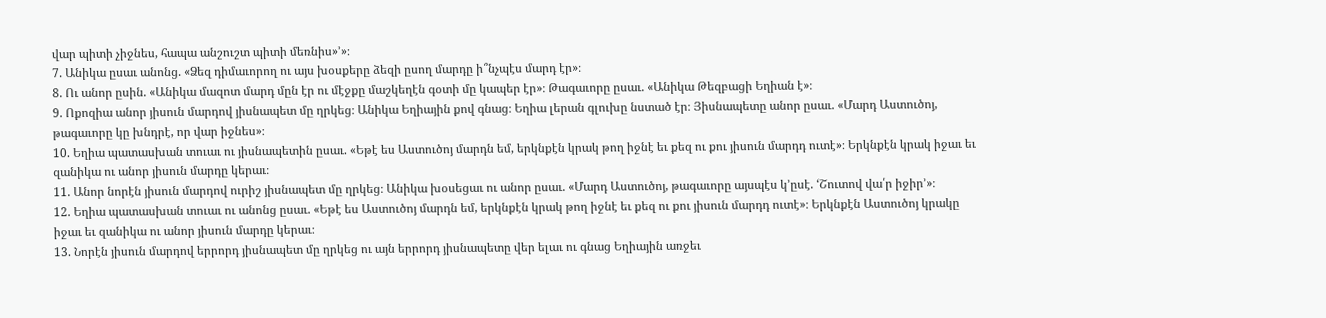վար պիտի չիջնես, հապա անշուշտ պիտի մեռնիս»’»։
7. Անիկա ըսաւ անոնց. «Ձեզ դիմաւորող ու այս խօսքերը ձեզի ըսող մարդը ի՞նչպէս մարդ էր»։
8. Ու անոր ըսին. «Անիկա մազոտ մարդ մըն էր ու մէջքը մաշկեղէն գօտի մը կապեր էր»։ Թագաւորը ըսաւ. «Անիկա Թեզբացի Եղիան է»։
9. Ոքոզիա անոր յիսուն մարդով յիսնապետ մը ղրկեց։ Անիկա Եղիային քով գնաց։ Եղիա լերան գլուխը նստած էր։ Յիսնապետը անոր ըսաւ. «Մարդ Աստուծոյ, թագաւորը կը խնդրէ, որ վար իջնես»։
10. Եղիա պատասխան տուաւ ու յիսնապետին ըսաւ. «Եթէ ես Աստուծոյ մարդն եմ, երկնքէն կրակ թող իջնէ եւ քեզ ու քու յիսուն մարդդ ուտէ»։ Երկնքէն կրակ իջաւ եւ զանիկա ու անոր յիսուն մարդը կերաւ։
11. Անոր նորէն յիսուն մարդով ուրիշ յիսնապետ մը ղրկեց։ Անիկա խօսեցաւ ու անոր ըսաւ. «Մարդ Աստուծոյ, թագաւորը այսպէս կ’ըսէ. ‘Շուտով վա՛ր իջիր’»։
12. Եղիա պատասխան տուաւ ու անոնց ըսաւ. «Եթէ ես Աստուծոյ մարդն եմ, երկնքէն կրակ թող իջնէ եւ քեզ ու քու յիսուն մարդդ ուտէ»։ Երկնքէն Աստուծոյ կրակը իջաւ եւ զանիկա ու անոր յիսուն մարդը կերաւ։
13. Նորէն յիսուն մարդով երրորդ յիսնապետ մը ղրկեց ու այն երրորդ յիսնապետը վեր ելաւ ու գնաց Եղիային առջեւ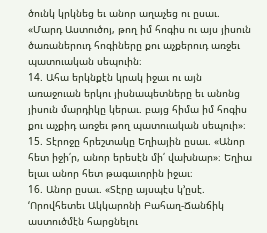ծունկ կրկնեց եւ անոր աղաչեց ու ըսաւ. «Մարդ Աստուծոյ, թող իմ հոգիս ու այս յիսուն ծառաներուդ հոգիները քու աչքերուդ առջեւ պատուական սեպուին։
14. Ահա երկնքէն կրակ իջաւ ու այն առաջուան երկու յիսնապետները եւ անոնց յիսուն մարդիկը կերաւ. բայց հիմա իմ հոգիս քու աչքիդ առջեւ թող պատուական սեպուի»։
15. Տէրոջը հրեշտակը Եղիային ըսաւ. «Անոր հետ իջի՛ր, անոր երեսէն մի՛ վախնար»։ Եղիա ելաւ անոր հետ թագաւորին իջաւ։
16. Անոր ըսաւ. «Տէրը այսպէս կ’ըսէ. ‘Որովհետեւ Ակկարոնի Բահաղ-Ճանճիկ աստուծմէն հարցնելու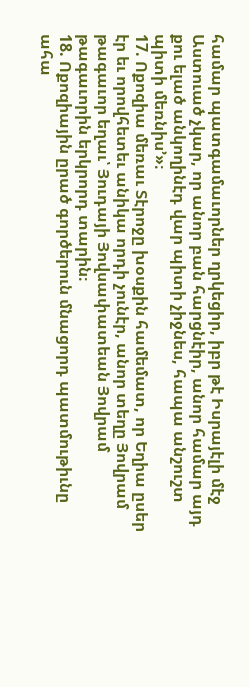համար պատգամաւորներ ղրկեցիր, իբր թէ Իսրայէլի մէջ Աստուած չկար, որ անոր բան հարցնէիր, անոր համար այդ քու ելած անկողինէդ վար պիտի չիջնես, հապա անշուշտ պիտի մեռնիս’»։
17. Ոքոզիա մեռաւ Տէրոջը խօսքին համեմատ, որ Եղիա ըսեր էր եւ որովհետեւ անիկա որդի չունէր, անոր տեղը Յովրամ թագաւոր եղաւ՝ Յուդայի Յովսափատեան Յովրամ թագաւորին երկրորդ տարին։
18. Ոքոզիային ըրած գործերուն մնացորդ պատմութիւնը ահա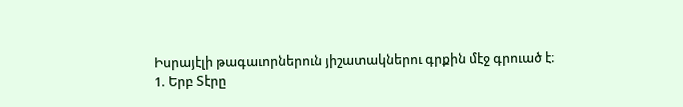Իսրայէլի թագաւորներուն յիշատակներու գրքին մէջ գրուած է։
1. Երբ Տէրը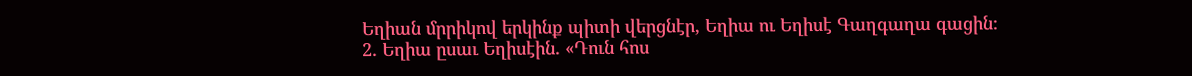Եղիան մրրիկով երկինք պիտի վերցնէր, Եղիա ու Եղիսէ Գաղգաղա գացին։
2. Եղիա ըսաւ Եղիսէին. «Դուն հոս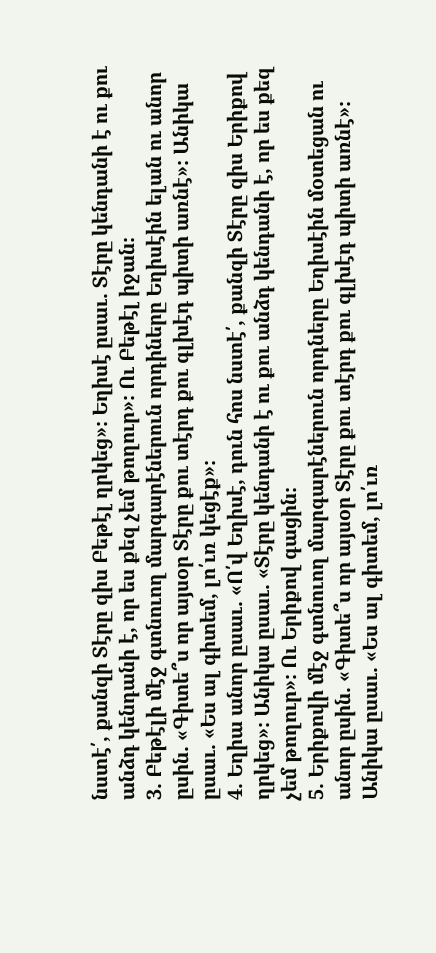նստէ՛, քանզի Տէրը զիս Բեթէլ ղրկեց»։ Եղիսէ ըսաւ. Տէրը կենդանի է ու քու անձդ կենդանի է, որ ես քեզ չեմ թողուր»։ Ու Բեթէլ իջան։
3. Բեթէլի մէջ գտնուող մարգարէներուն որդիները Եղիսէին ելան ու անոր ըսին. «Գիտե՞ս որ այսօր Տէրը քու տէրդ քու գլխէդ պիտի առնէ»։ Անիկա ըսաւ. «Ես ալ գիտեմ, լո՛ւռ կեցէք»։
4. Եղիա անոր ըսաւ. «Ո՛վ Եղիսէ, դուն հոս նստէ՛, քանզի Տէրը զիս Երիքով ղրկեց»։ Անիկա ըսաւ. «Տէրը կենդանի է ու քու անձդ կենդանի է, որ ես քեզ չեմ թողուր»։ Ու Երիքով գացին։
5. Երիքովի մէջ գտնուող մարգարէներուն որդները Եղիսէին մօտեցան ու անոր ըսին. «Գիտե՞ս որ այսօր Տէրը քու տէրդ քու գլխէդ պիտի առնէ»։ Անիկա ըսաւ. «Ես ալ գիտեմ, լո՛ւռ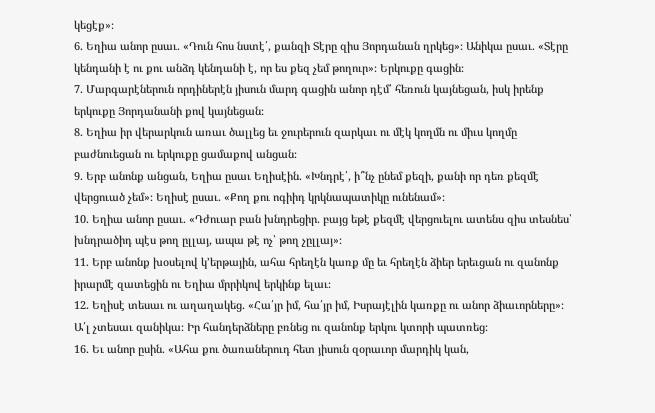կեցէք»։
6. Եղիա անոր ըսաւ. «Դուն հոս նստէ՛, քանզի Տէրը զիս Յորդանան ղրկեց»։ Անիկա ըսաւ. «Տէրը կենդանի է ու քու անձդ կենդանի է, որ ես քեզ չեմ թողուր»։ Երկուքը գացին։
7. Մարգարէներուն որդիներէն յիսուն մարդ գացին անոր դէմ՝ հեռուն կայնեցան, իսկ իրենք երկուքը Յորդանանի քով կայնեցան։
8. Եղիա իր վերարկուն առաւ ծալլեց եւ ջուրերուն զարկաւ ու մէկ կողմն ու միւս կողմը բաժնուեցան ու երկուքը ցամաքով անցան։
9. Երբ անոնք անցան, Եղիա ըսաւ Եղիսէին. «Խնդրէ՛, ի՞նչ ընեմ քեզի, քանի որ դեռ քեզմէ վերցուած չեմ»։ Եղիսէ ըսաւ. «Քող քու ոգիիդ կրկնապատիկը ունենամ»։
10. Եղիա անոր ըսաւ. «Դժուար բան խնդրեցիր. բայց եթէ քեզմէ վերցուելու ատենս զիս տեսնես՝ խնդրածիդ պէս թող ըլլայ, ապա թէ ոչ՝ թող չըլլայ»։
11. Երբ անոնք խօսելով կ’երթային, ահա հրեղէն կառք մը եւ հրեղէն ձիեր երեւցան ու զանոնք իրարմէ զատեցին ու Եղիա մրրիկով երկինք ելաւ։
12. Եղիսէ տեսաւ ու աղաղակեց. «Հա՛յր իմ, հա՛յր իմ, Իսրայէլին կառքը ու անոր ձիաւորները»։ Ա՛լ չտեսաւ զանիկա։ Իր հանդերձները բռնեց ու զանոնք երկու կտորի պատռեց։
16. Եւ անոր ըսին. «Ահա քու ծառաներուդ հետ յիսուն զօրաւոր մարդիկ կան,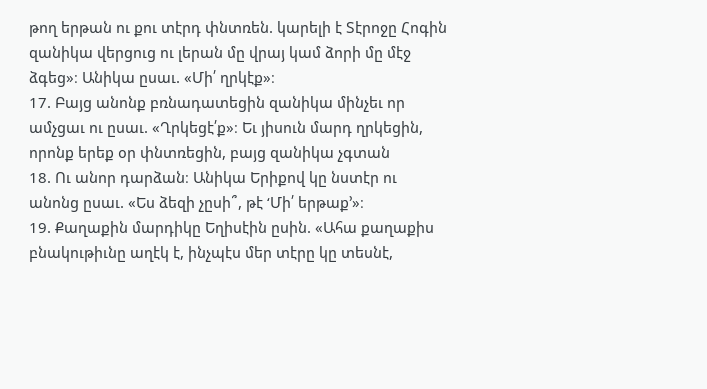թող երթան ու քու տէրդ փնտռեն. կարելի է Տէրոջը Հոգին զանիկա վերցուց ու լերան մը վրայ կամ ձորի մը մէջ ձգեց»։ Անիկա ըսաւ. «Մի՛ ղրկէք»։
17. Բայց անոնք բռնադատեցին զանիկա մինչեւ որ ամչցաւ ու ըսաւ. «Ղրկեցէ՛ք»։ Եւ յիսուն մարդ ղրկեցին, որոնք երեք օր փնտռեցին, բայց զանիկա չգտան
18. Ու անոր դարձան։ Անիկա Երիքով կը նստէր ու անոնց ըսաւ. «Ես ձեզի չըսի՞, թէ ‘Մի՛ երթաք’»։
19. Քաղաքին մարդիկը Եղիսէին ըսին. «Ահա քաղաքիս բնակութիւնը աղէկ է, ինչպէս մեր տէրը կը տեսնէ,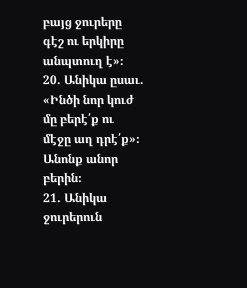բայց ջուրերը գէշ ու երկիրը անպտուղ է»։
20. Անիկա ըսաւ. «Ինծի նոր կուժ մը բերէ՛ք ու մէջը աղ դրէ՛ք»։ Անոնք անոր բերին։
21. Անիկա ջուրերուն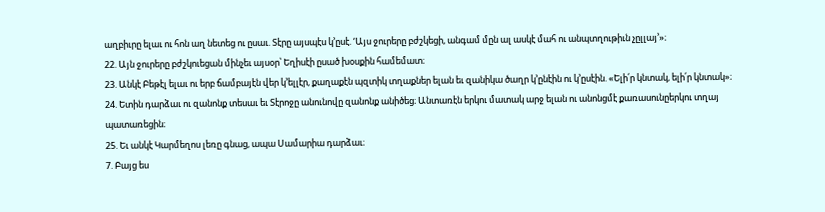աղբիւրը ելաւ ու հոն աղ նետեց ու ըսաւ. Տէրը այսպէս կ’ըսէ. ‘Այս ջուրերը բժշկեցի, անգամ մըն ալ ասկէ մահ ու անպտղութիւն չըլլայ’»։
22. Այն ջուրերը բժշկուեցան մինչեւ այսօր՝ Եղիսէի ըսած խօսքին համեմատ։
23. Անկէ Բեթէլ ելաւ ու երբ ճամբայէն վեր կ’ելլէր, քաղաքէն պզտիկ տղաքներ ելան եւ զանիկա ծաղր կ’ընէին ու կ’ըսէին. «Ելի՛ր կնտակ, ելի՛ր կնտակ»։
24. Ետին դարձաւ ու զանոնք տեսաւ եւ Տէրոջը անունովը զանոնք անիծեց։ Անտառէն երկու մատակ արջ ելան ու անոնցմէ քառասունըերկու տղայ պատառեցին։
25. Եւ անկէ Կարմեղոս լեռը գնաց, ապա Սամարիա դարձաւ։
7. Բայց ես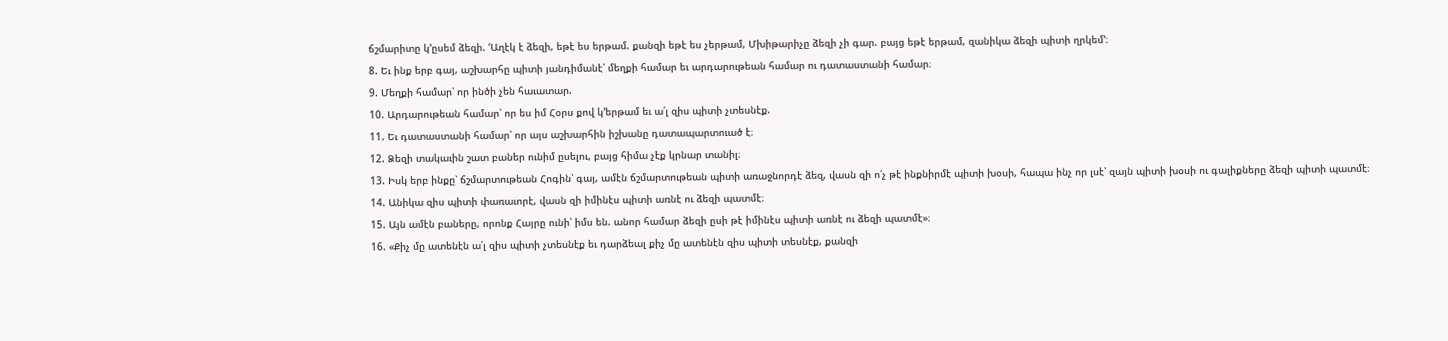ճշմարիտը կ’ըսեմ ձեզի. ‘Աղէկ է ձեզի, եթէ ես երթամ. քանզի եթէ ես չերթամ, Մխիթարիչը ձեզի չի գար. բայց եթէ երթամ, զանիկա ձեզի պիտի ղրկեմ’։
8. Եւ ինք երբ գայ, աշխարհը պիտի յանդիմանէ՝ մեղքի համար եւ արդարութեան համար ու դատաստանի համար։
9. Մեղքի համար՝ որ ինծի չեն հաւատար.
10. Արդարութեան համար՝ որ ես իմ Հօրս քով կ’երթամ եւ ա՛լ զիս պիտի չտեսնէք.
11. Եւ դատաստանի համար՝ որ այս աշխարհին իշխանը դատապարտուած է։
12. Ձեզի տակաւին շատ բաներ ունիմ ըսելու, բայց հիմա չէք կրնար տանիլ։
13. Իսկ երբ ինքը՝ ճշմարտութեան Հոգին՝ գայ, ամէն ճշմարտութեան պիտի առաջնորդէ ձեզ, վասն զի ո՛չ թէ ինքնիրմէ պիտի խօսի, հապա ինչ որ լսէ՝ զայն պիտի խօսի ու գալիքները ձեզի պիտի պատմէ։
14. Անիկա զիս պիտի փառաւորէ, վասն զի իմինէս պիտի առնէ ու ձեզի պատմէ։
15. Այն ամէն բաները, որոնք Հայրը ունի՝ իմս են. անոր համար ձեզի ըսի թէ իմինէս պիտի առնէ ու ձեզի պատմէ»։
16. «Քիչ մը ատենէն ա՛լ զիս պիտի չտեսնէք եւ դարձեալ քիչ մը ատենէն զիս պիտի տեսնէք, քանզի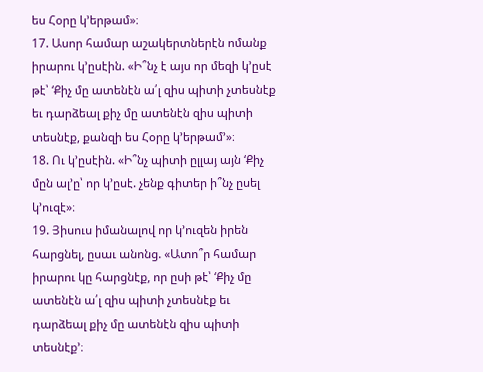ես Հօրը կ’երթամ»։
17. Ասոր համար աշակերտներէն ոմանք իրարու կ’ըսէին. «Ի՞նչ է այս որ մեզի կ’ըսէ թէ՝ ‘Քիչ մը ատենէն ա՛լ զիս պիտի չտեսնէք եւ դարձեալ քիչ մը ատենէն զիս պիտի տեսնէք, քանզի ես Հօրը կ’երթամ’»։
18. Ու կ’ըսէին. «Ի՞նչ պիտի ըլլայ այն ‘Քիչ մըն ալ’ը՝ որ կ’ըսէ. չենք գիտեր ի՞նչ ըսել կ’ուզէ»։
19. Յիսուս իմանալով որ կ’ուզեն իրեն հարցնել, ըսաւ անոնց. «Ատո՞ր համար իրարու կը հարցնէք, որ ըսի թէ՝ ‘Քիչ մը ատենէն ա՛լ զիս պիտի չտեսնէք եւ դարձեալ քիչ մը ատենէն զիս պիտի տեսնէք’։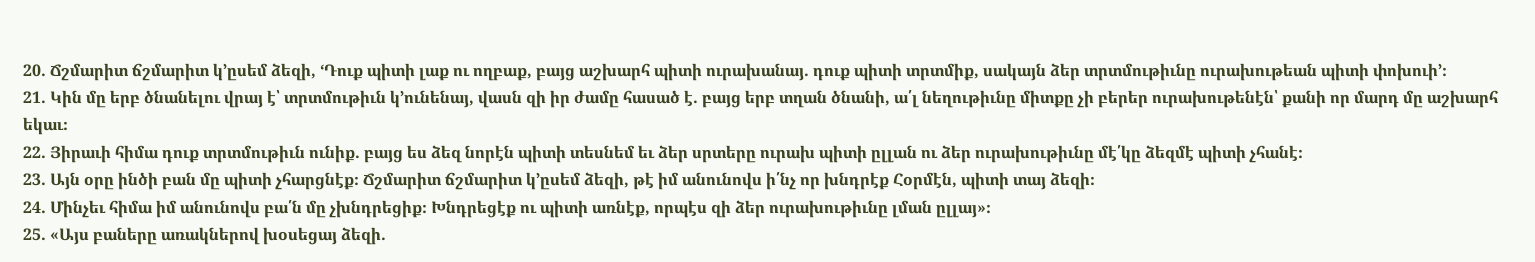20. Ճշմարիտ ճշմարիտ կ’ըսեմ ձեզի, ‘Դուք պիտի լաք ու ողբաք, բայց աշխարհ պիտի ուրախանայ. դուք պիտի տրտմիք, սակայն ձեր տրտմութիւնը ուրախութեան պիտի փոխուի’։
21. Կին մը երբ ծնանելու վրայ է՝ տրտմութիւն կ’ունենայ, վասն զի իր ժամը հասած է. բայց երբ տղան ծնանի, ա՛լ նեղութիւնը միտքը չի բերեր ուրախութենէն՝ քանի որ մարդ մը աշխարհ եկաւ։
22. Յիրաւի հիմա դուք տրտմութիւն ունիք. բայց ես ձեզ նորէն պիտի տեսնեմ եւ ձեր սրտերը ուրախ պիտի ըլլան ու ձեր ուրախութիւնը մէ՛կը ձեզմէ պիտի չհանէ։
23. Այն օրը ինծի բան մը պիտի չհարցնէք։ Ճշմարիտ ճշմարիտ կ’ըսեմ ձեզի, թէ իմ անունովս ի՛նչ որ խնդրէք Հօրմէն, պիտի տայ ձեզի։
24. Մինչեւ հիմա իմ անունովս բա՛ն մը չխնդրեցիք։ Խնդրեցէք ու պիտի առնէք, որպէս զի ձեր ուրախութիւնը լման ըլլայ»։
25. «Այս բաները առակներով խօսեցայ ձեզի.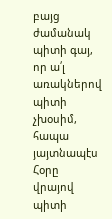բայց ժամանակ պիտի գայ, որ ա՛լ առակներով պիտի չխօսիմ, հապա յայտնապէս Հօրը վրայով պիտի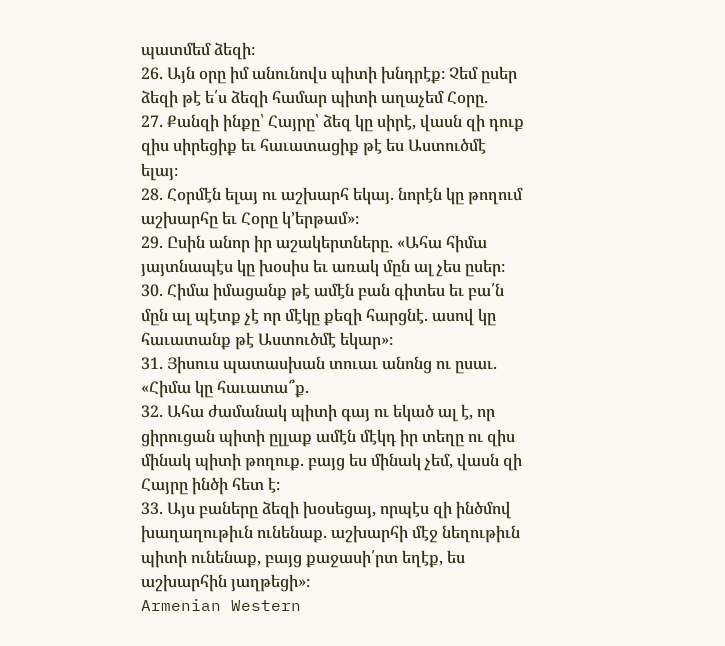պատմեմ ձեզի։
26. Այն օրը իմ անունովս պիտի խնդրէք։ Չեմ ըսեր ձեզի թէ ե՛ս ձեզի համար պիտի աղաչեմ Հօրը.
27. Քանզի ինքը՝ Հայրը՝ ձեզ կը սիրէ, վասն զի դուք զիս սիրեցիք եւ հաւատացիք թէ ես Աստուծմէ ելայ։
28. Հօրմէն ելայ ու աշխարհ եկայ. նորէն կը թողում աշխարհը եւ Հօրը կ’երթամ»։
29. Ըսին անոր իր աշակերտները. «Ահա հիմա յայտնապէս կը խօսիս եւ առակ մըն ալ չես ըսեր։
30. Հիմա իմացանք թէ ամէն բան գիտես եւ բա՛ն մըն ալ պէտք չէ որ մէկը քեզի հարցնէ. ասով կը հաւատանք թէ Աստուծմէ եկար»։
31. Յիսուս պատասխան տուաւ անոնց ու ըսաւ. «Հիմա կը հաւատա՞ք.
32. Ահա ժամանակ պիտի գայ ու եկած ալ է, որ ցիրուցան պիտի ըլլաք ամէն մէկդ իր տեղը ու զիս մինակ պիտի թողուք. բայց ես մինակ չեմ, վասն զի Հայրը ինծի հետ է։
33. Այս բաները ձեզի խօսեցայ, որպէս զի ինծմով խաղաղութիւն ունենաք. աշխարհի մէջ նեղութիւն պիտի ունենաք, բայց քաջասի՛րտ եղէք, ես աշխարհին յաղթեցի»։
Armenian Western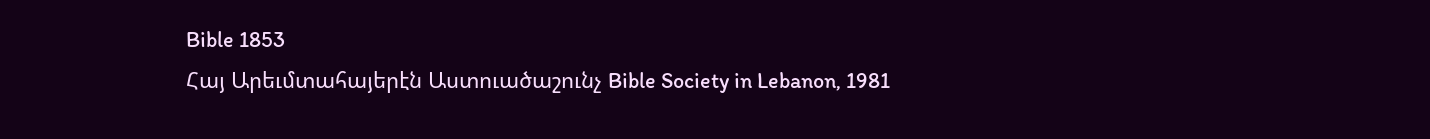Bible 1853
Հայ Արեւմտահայերէն Աստուածաշունչ Bible Society in Lebanon, 1981